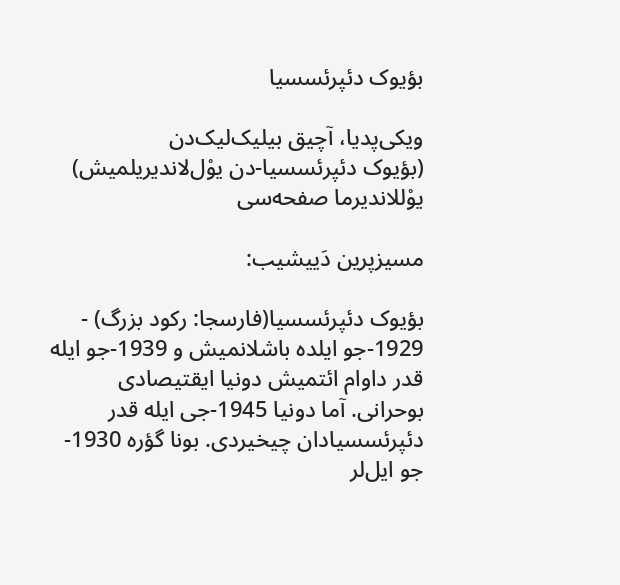بؤیوک دئپرئسسیا

ویکی‌پدیا، آچیق بیلیک‌لیک‌دن
(بؤیوک دئپرئسسیا-دن يوْل‌لاندیریلمیش)
یوْللاندیرما صفحه‌سی

مسیزپرین دَییشیب:

بؤیوک دئپرئسسیا(فارسجا: رکود بزرگ) - 1929-جو ایلده باشلانمیش و 1939-جو ایله قدر داوام ائتمیش دونیا ایقتيصادی بوحرانی. آما دونیا 1945-جی ایله قدر دئپرئسسیا‌دان چیخیردی. بونا گؤره 1930-جو ایل‌لر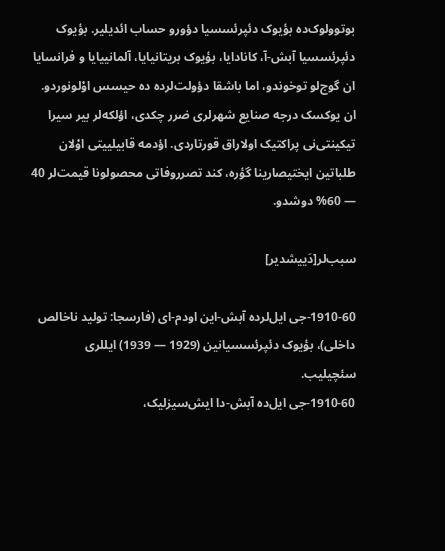بوتوولوک‌ده بؤیوک دئپرئسسیا دؤورو حساب ائدیلیر. بؤیوک دئپرئسسیا آبش-آ، کانادایا، بؤیوک بریتانیایا، آلمانییایا و فرانسایا ان گوج‌لو توخوندو، اما باشقا دؤولت‌لرده ده حیسس اوْلونوردو. ان یوکسک درجه صنایع شهرلری ضرر چکدی، اؤلکه‌لر بیر سیرا تیکینتی‌نی پراکتیک اولا‌راق قورتاردی. اؤدمه قابیلییتی اوْلان طلباتین ایختیصارینا گؤره، کند تصرروفاتی محصولونا قیمت‌لر 40 — 60% دوشدو.

سبب‌لر[دَییشدیر]

1910-60-جی ایل‌لرده آبش-این اودم-ای (فارسجا: تولید ناخالص داخلی)، بؤیوک دئپرئسسیانین (1929 — 1939) ایللری سئچیلیب.
1910-60-جی ایل‌ده آبش-دا ایش‌سیزلیک،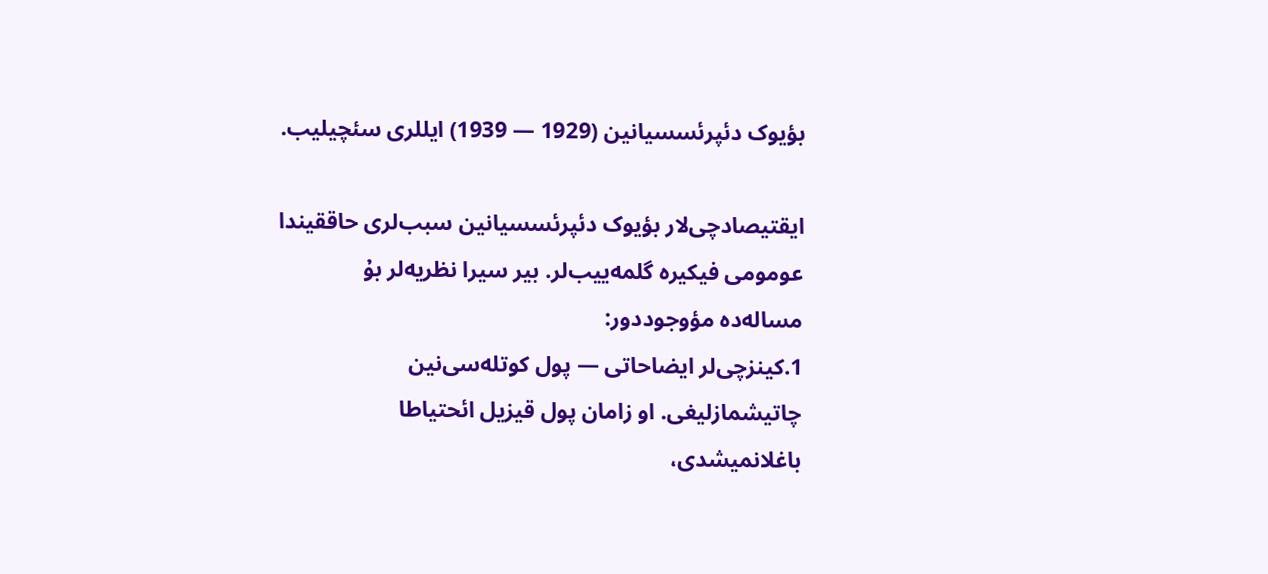بؤیوک دئپرئسسیانین (1929 — 1939) ایللری سئچیلیب.

ایقتیصادچی‌لار بؤیوک دئپرئسسیانین سبب‌لری حاققیندا عومومی فیکیره گلمه‌ییب‌لر. بیر سیرا نظریه‌لر بۇ مساله‌ده مؤوجوددور:
1.کینزچی‌لر ایضاحاتی — پول کوتله‌سی‌نین چاتیشمازلیغی. او زامان پول قیزیل ائحتیاطا باغلانمیشدی،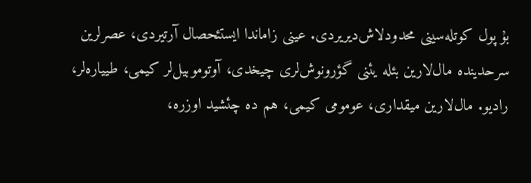بۇ پول کوتله‌سینی محدودلاش‌دیریردی. عینی زاماندا ایستئحصال آرتیردی، عصرلرین سرحدینده مال‌لارین بئله یئنی گؤرونوش‌لری چیخدی، آوتوموبیل‌لر کیمی، طییاره‌لر، رادیو. مال‌لارین میقداری، عومومی کیمی، هم ده چئشید اوزره،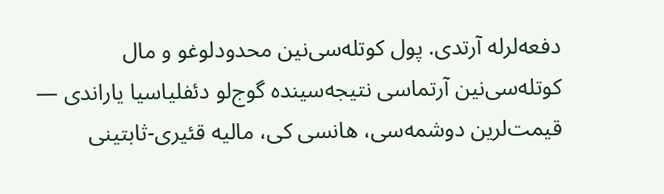دفعه‌لرله آرتدی. پول کوتله‌سی‌نین محدودلوغو و مال کوتله‌سی‌نین آرتماسی نتیجه‌سینده گوج‌لو دئفلیاسیا یاراندی — قیمت‌لرین دوشمه‌سی، هانسی کی، مالیه قئیری-ثابتینی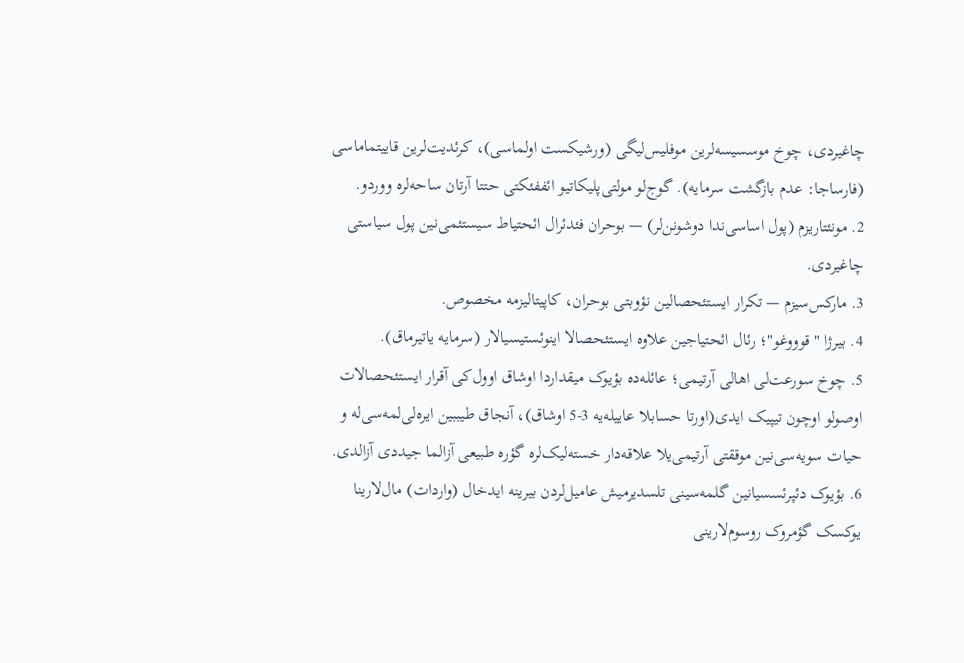چاغیردی، چوخ موسسیسه‌لرین موفلیس‌لیگی (ورشیكست اولماسی)، کرئدیت‌لرین قاییتماماسی (فارساجا: عدم بازگشت سرمایه). گوج‌لو مولتی‌پلیکاتیو ائففئکتی حتتا آرتان ساحه‌لره ووردو.
2. مونئتاریزم (پول اساسی‌ندا دوشونن‌لر) — بوحران فئدئرال ائحتیاط سیستئمی‌نین پول سیاستی چاغیردی.
3. مارکس‌سیزم — تکرار ایستئحصالین نؤوبتی بوحران، کاپیتالیزمه مخصوص.
4. بیرژا "قوووغو"؛ رئال ائحتیاجین علاوه ایستئحصالا اینوئستیسیا‌لار (سرمایه یاتیرماق).
5. چوخ سورعت‌لی اها‌لی آرتیمی؛ عائله‌ده بؤیوک میقداردا اوشاق اوول‌کی آقرار ایستئحصالات اوصولو اوچون تیپیک ایدی(اورتا حسابلا عاییله‌یه 3-5 اوشاق)، آنجاق طیببین ایره‌لی‌لمه‌سی‌له و حیات سویه‌سی‌نین موققتی آرتیمی‌یلا علاقه‌دار خسته‌لیک‌لره گؤره طبیعی آزالما جیددی آزالدی.
6. بؤیوک دئپرئسسیانین گلمه‌سینی تلسدیرمیش عامیل‌لردن بیرینه ایدخال (واردات) مال‌لارینا یوکسک گؤمروک روسوم‌لارینی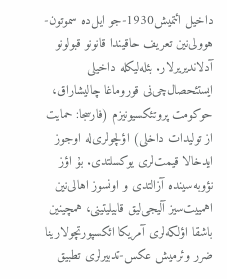داخیل ائتمیش1930-جو ایل‌ده سموتون-هوولی‌نین تعریف حاقیندا قانونو قبولونو آدلاندیریرلار. بئله‌لیکله داخیلی ایستئحصال‌چی‌نی قوروماغا چالیشا‌راق، حوکومت پروتئکسیونیزم (فارسجا: حمایت از تولیدات داخلی) اؤلچولری‌له اوجوز ایدخالا قیمت‌لری یوکسلتدی. بۇ اؤز نؤوبه‌سینده آزالتدی و اونسوز اها‌لی‌نین اهمییت‌سیز آلیجی‌لیق قابیلیتینی، همچینین باشقا اؤلکه‌لری آمریکا ائکسپورتچولارینا ضرر وئرمیش عکس-تدبیرلری تطبیق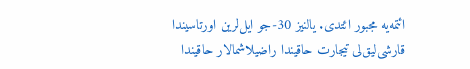ائتمه‌یه مجبور ائتدی. یالنیز 30-جو ایل‌لرین اورتاسیندا قارشی‌لیق‌لی تیجارت حاقیندا راضیلاشما‌لار حاقیندا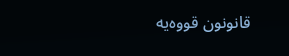قانونون قووه‌یه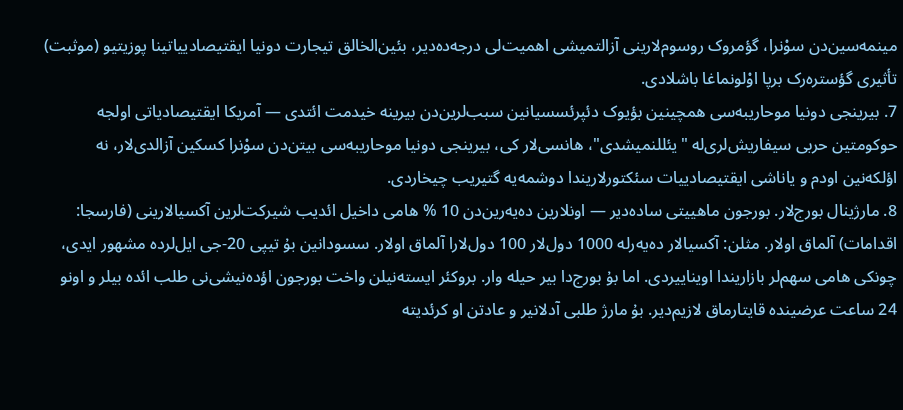مینمه‌سین‌دن سوْنرا، گؤمروک روسوم‌لارینی آزالتمیشی اهمیت‌لی درجه‌ده‌دیر، بئین‌الخالق تیجارت دونیا ایقتیصادییاتینا پوزیتیو (موثبت) تأثیری گؤستره‌رک برپا اوْلونماغا باشلادی.
7. بیرینجی دونیا موحاریبه‌سی همچینین بؤیوک دئپرئسسیانین سبب‌لرین‌دن بیرینه خیدمت ائتدی — آمریکا ایقتیصادیاتی اولجه حوکومتین حربی سیفاریش‌لری‌له "یئللنمیشدی"، هانسی‌لار کی، بیرینجی دونیا موحاریبه‌سی بیتن‌دن سوْنرا کسکین آزالدی‌لار، نه اؤلکه‌نین اودم و یاناشی ایقتیصادییات سئکتورلاریندا دوشمه‌یه گتیریب چیخاردی.
8. مارژینال بورج‌لار. بورجون ماهییتی ساده‌دیر — اونلارین ده‌یه‌رین‌دن 10 % هامی داخیل ائدیب شیرکت‌لرین آکسیا‌لارینی (فارسجا: اقدامات) آلماق اولار. مثلن: آکسیا‌لار ده‌یه‌رله 1000 دول‌لار 100 دول‌لارا آلماق اولار. سسودانین بۇ تیپی 20-جی ایل‌لرده مشهور ایدی، چونکی هامی سهم‌لر بازاریندا اویناییردی. اما بۇ بورج‌دا بیر حیله وار. بروکئر ایسته‌نیلن واخت بورجون اؤده‌نیشی‌نی طلب ائده بیلر و اونو 24 ساعت عرضینده قایتارماق لازیم‌دیر. بۇ مارژ طلبی آدلانیر و عادتن او کرئدیته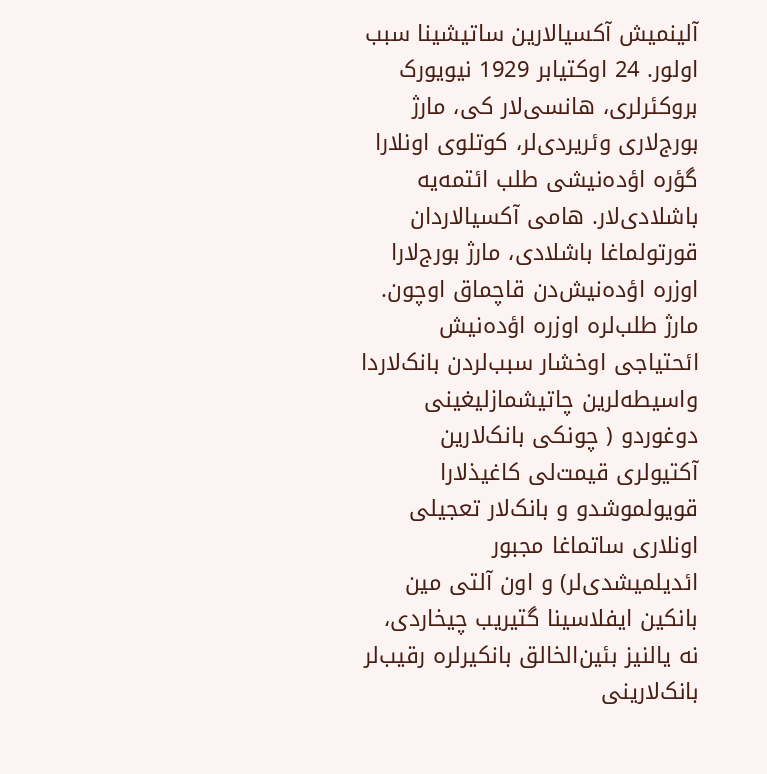آلینمیش آکسیا‌لارین ساتیشینا سبب اولور. 24 اوکتیابر 1929 نیویورک بروکئرلری، هانسی‌لار کی، مارژ بورج‌لاری وئریردی‌لر، کوتلوی اونلارا گؤره اؤده‌نیشی طلب ائتمه‌یه باشلادی‌لار. هامی آکسیا‌لاردان قورتولماغا باشلادی، مارژ بورج‌لارا اوزره اؤده‌نیش‌دن قاچماق اوچون. مارژ طلب‌لره اوزره اؤده‌نیش ائحتیاجی اوخشار سبب‌لردن بانک‌لاردا واسیطه‌لرین چاتیشمازلیغینی دوغوردو ( چونکی بانک‌لارین آکتیو‌لری قیمت‌لی کاغیذلارا قویولموشدو و بانک‌لار تعجیلی اونلاری ساتماغا مجبور ائدیلمیشدی‌لر) و اون آلتی مین بانکین ایفلاسینا گتیریب چیخاردی، نه یالنیز بئین‌الخالق بانکیرلره رقیب‌لر بانک‌لارینی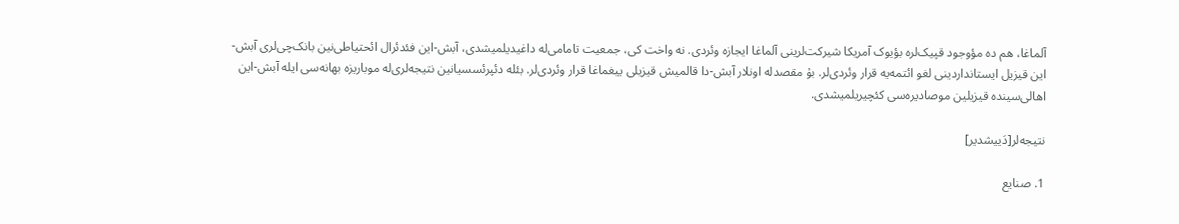آلماغا، هم ده مؤوجود قپیک‌لره بؤیوک آمریکا شیرکت‌لرینی آلماغا ایجازه وئردی. نه واخت کی، جمعیت تامامی‌له داغیدیلمیشدی، آبش-این فئدئرال ائحتیاطی‌نین بانک‌چی‌لری آبش-این قیزیل ایستانداردینی لغو ائتمه‌یه قرار وئردی‌لر. بۇ مقصدله اونلار آبش-دا قالمیش قیزیلی ییغماغا قرار وئردی‌لر. بئله دئپرئسسیانین نتیجه‌لری‌له موباریزه بهانه‌سی ایله آبش-این اها‌لی‌سینده قیزیلین موصا‌دیره‌سی کئچیریلمیشدی.

نتیجه‌لر[دَییشدیر]

1. صنایع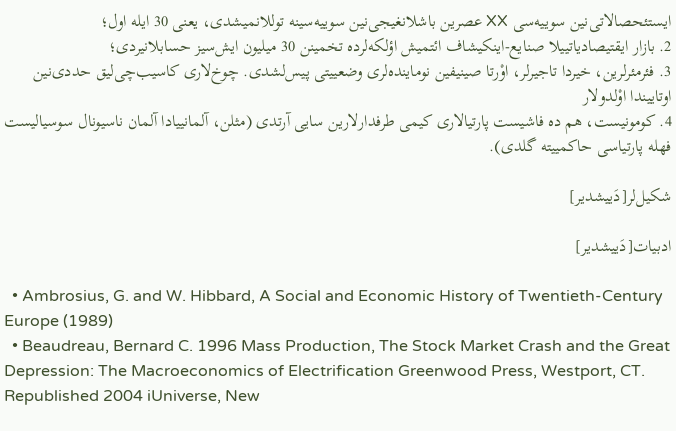ایستئحصالاتی‌نین سوییه‌سی XX عصرین باشلانغیجی‌نین سوییه‌سینه توللانمیشدی، یعنی 30 ایله اول؛
2. بازار ایقتیصادیاتییلا صنایع-اینکیشاف ائتمیش اؤلکه‌لرده تخمینن 30 میلیون ایش‌سیز حسابلانیردی؛
3. فئرمئرلرین، خیردا تاجیرلر، اوْرتا صینیفین نوماینده‌لری وضعییتی پیس‌لشدی. چوخ‌لاری کاسیب‌چی‌لیق حددی‌نین اوتاییندا اوْلدولار
4. کومونیست، هم ده فاشیست پارتیا‌لاری کیمی طرفدارلارین سایی آرتدی (مثلن، آلمانییادا آلمان ناسیونال سوسیالیست فهله پارتیاسی حاکمییته گلدی).

شکیل‌لر[دَییشدیر]

ادبیات[دَییشدیر]

  • Ambrosius, G. and W. Hibbard, A Social and Economic History of Twentieth-Century Europe (1989)
  • Beaudreau, Bernard C. 1996 Mass Production, The Stock Market Crash and the Great Depression: The Macroeconomics of Electrification Greenwood Press, Westport, CT. Republished 2004 iUniverse, New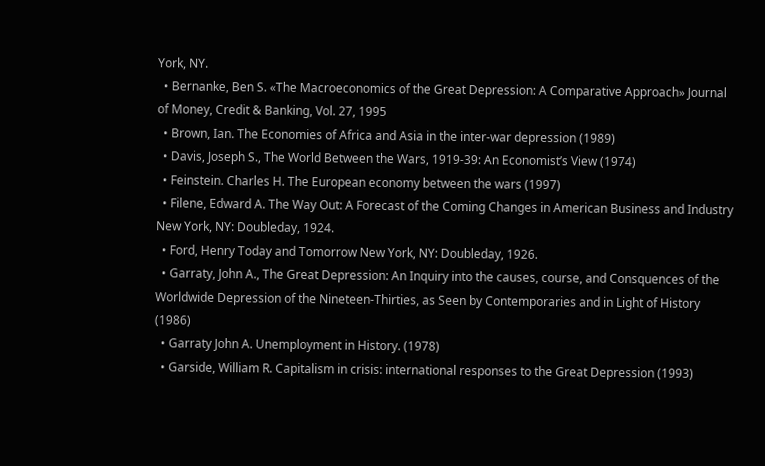York, NY.
  • Bernanke, Ben S. «The Macroeconomics of the Great Depression: A Comparative Approach» Journal of Money, Credit & Banking, Vol. 27, 1995
  • Brown, Ian. The Economies of Africa and Asia in the inter-war depression (1989)
  • Davis, Joseph S., The World Between the Wars, 1919-39: An Economist’s View (1974)
  • Feinstein. Charles H. The European economy between the wars (1997)
  • Filene, Edward A. The Way Out: A Forecast of the Coming Changes in American Business and Industry New York, NY: Doubleday, 1924.
  • Ford, Henry Today and Tomorrow New York, NY: Doubleday, 1926.
  • Garraty, John A., The Great Depression: An Inquiry into the causes, course, and Consquences of the Worldwide Depression of the Nineteen-Thirties, as Seen by Contemporaries and in Light of History (1986)
  • Garraty John A. Unemployment in History. (1978)
  • Garside, William R. Capitalism in crisis: international responses to the Great Depression (1993)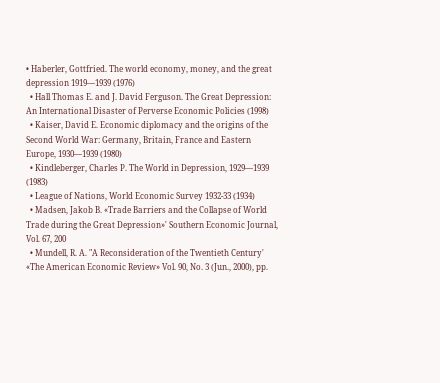• Haberler, Gottfried. The world economy, money, and the great depression 1919—1939 (1976)
  • Hall Thomas E. and J. David Ferguson. The Great Depression: An International Disaster of Perverse Economic Policies (1998)
  • Kaiser, David E. Economic diplomacy and the origins of the Second World War: Germany, Britain, France and Eastern Europe, 1930—1939 (1980)
  • Kindleberger, Charles P. The World in Depression, 1929—1939 (1983)
  • League of Nations, World Economic Survey 1932-33 (1934)
  • Madsen, Jakob B. «Trade Barriers and the Collapse of World Trade during the Great Depression»' Southern Economic Journal, Vol. 67, 200
  • Mundell, R. A. "A Reconsideration of the Twentieth Century' «The American Economic Review» Vol. 90, No. 3 (Jun., 2000), pp.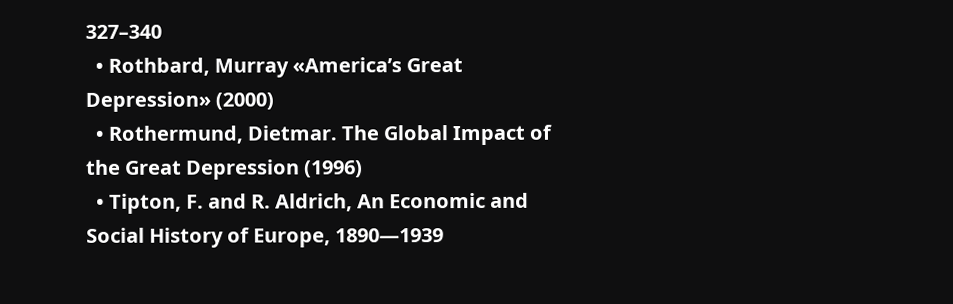327–340
  • Rothbard, Murray «America’s Great Depression» (2000)
  • Rothermund, Dietmar. The Global Impact of the Great Depression (1996)
  • Tipton, F. and R. Aldrich, An Economic and Social History of Europe, 1890—1939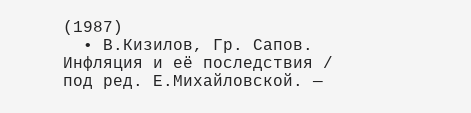(1987)
  • В.Кизилов, Гр. Сапов. Инфляция и её последствия / под ред. Е.Михайловской. —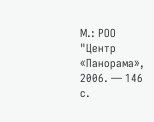М.: РОО "Центр «Панорама», 2006. — 146 с.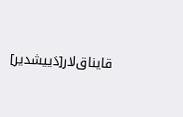قایناق‌لار[دَییشدیر]